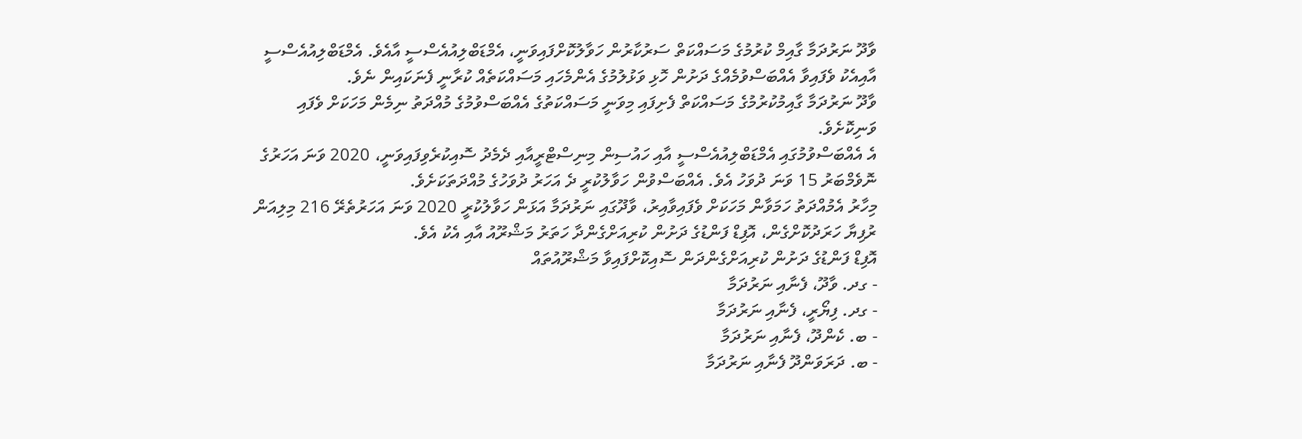ވާދޫ ނަރުދަމާ ގާއިމް ކުރުމުގެ މަސައްކަތް ސަރުކާރުން ހަވާލުކޮށްފައިވަނީ، އެމްޑަބްލިއުއެސްސީ އާއެވެ. އެމްޑަބްލިއުއެސްސީ އާއިއެކު ވެފައިވާ އެއްބަސްވުމެއްގެ ދަށުން ހޮޅި ވަޅުލުމުގެ އެންމެހައި މަސައްކަތެއް ކުރާނީ ފެނަކައިން ނެވެ.
ވާދޫ ނަރުދަމާ ގާއިމުކުރުމުގެ މަސައްކަތް ފެށިފައި މިވަނީ މަސައްކަތުގެ އެއްބަސްވުމުގެ މުއްދަތު ނިމެން މަހަކަށް ވެފައި ވަނިކޮށެވެ.
އެ އެއްބަސްވުމުގައި އެމްޑަބްލިއުއެސްސީ އާއި ހައުސިން މިނިސްޓްރީއާއި ދެމެދު ސޮއިކުރެވިފައިވަނީ، 2020 ވަނަ އަހަރުގެ ނޮވެމްބަރު 15 ވަނަ ދުވަހު އެވެ. އެއްބަސްވުން ހަވާލުކުރީ ދެ އަހަރު ދުވަހުގެ މުއްދަތަކަށެވެ.
މިހާރު އެމުއްދަތު ހަމަވާން މަހަކަށް ވެފައިވާއިރު، ވާދޫގައި ނަރުދަމާ އަޅަން ހަވާލުކުރީ 2020 ވަނަ އަހަރުތެރޭ 216 މިލިއަން ރުފިޔާ ހަރަދުކޮށްގެން، އޮފިޑް ފަންޑުގެ ދަށުން ކުރިއަށްގެންދާ ހަތަރު މަޝްރޫއު އާއި އެކު އެވެ.
އޮފިޑް ފަންޑުގެ ދަށުން ކުރިއަށްގެންދަން ސޮއިކޮށްފައިވާ މަޝްރޫއުތައް
- ގދ. ވާދޫ، ފެނާއި ނަރުދަމާ
- ގދ. ފިޔޯރީ، ފެނާއި ނަރުދަމާ
- ބ. ކެންދޫ، ފެނާއި ނަރުދަމާ
- ބ. ދަރަވަންދޫ ފެނާއި ނަރުދަމާ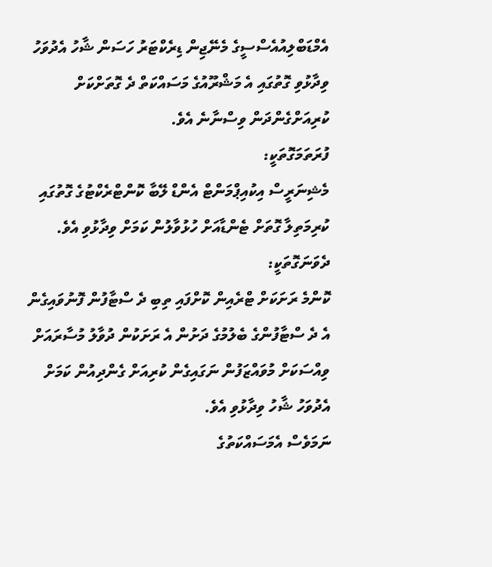އެމްޑަބްލިއުއެސްސީގެ މެނޭޖިން ޑިރެކްޓަރު ހަސަން ޝާހު އެދުވަހު ވިދާޅުވި ގޮތުގައި އެ މަޝްރޫއުގެ މަސައްކަތް ދެ ގޮތަށްކަށް ކުރިއަށްގެންދަން ވިސްނާނެ އެވެ.
ފުރަތަމަގޮތަކީ:
މެޝިނަރީސް އިކުއިޕްމަންޓް އެންޑް ލޭބާ ކޮންޓްރެކްޓުގެ ގޮތުގައި ކުރިމަތިލާ ގޮތަށް ޓެންޑާއަށް ހުޅުވާލުން ކަމަށް ވިދާޅުވި އެވެ.
ދެވަނަގޮތަކީ:
ކޮންމެ ރަށަކަށް ޓްރެއިން ކޮށްފައި ތިބި ދެ ސްޓާފުން ފޮނުވައިގެން އެ ދެ ސްޓާފުންގެ ބެލުމުގެ ދަށުން އެ ރަށަކުން ދުވާލު މުސާރައަށް ވިއްސަކަށް މުވައްޒަފުން ނަގައިގެން ކުރިއަށް ގެންދިއުން ކަމަށް އެދުވަހު ޝާހު ވިދާޅުވި އެވެ.
ނަމަވެސް އެމަސައްކަތުގެ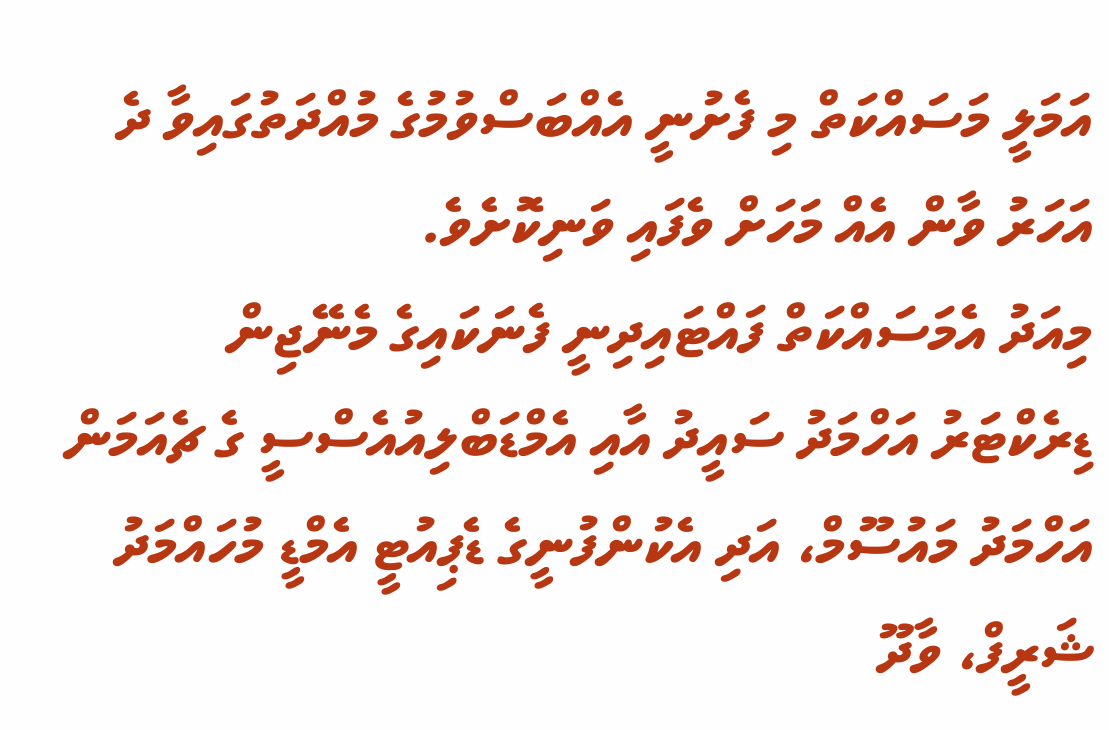އަމަލީ މަސައްކަތް މި ފެށުނީ އެއްބަސްވުމުގެ މުއްދަތުގައިވާ ދެ އަހަރު ވާން އެއް މަހަށް ވެފައި ވަނިކޮށެވެ.
މިއަދު އެމަސައްކަތް ފައްޓައިދިނީ ފެނަކައިގެ މެނޭޖިން ޑިރެކްޓަރު އަހްމަދު ސައީދު އާއި އެމްޑަބްލިއުއެސްސީ ގެ ޗެއަމަން އަހްމަދު މައުސޫމް، އަދި އެކުންފުނީގެ ޑެޕިއުޓީ އެމްޑީ މުހައްމަދު ޝަރީފް، ވާދޫ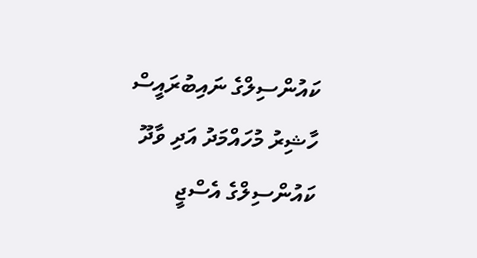ކައުންސިލްގެ ނައިބުރައީސް ހާޝިރު މުހައްމަދު އަދި ވާދޫ ކައުންސިލްގެ އެސްޖީ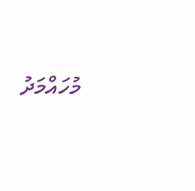މުހައްމަދު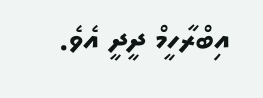އިބްރާހީމް ދީދީ އެވެ.